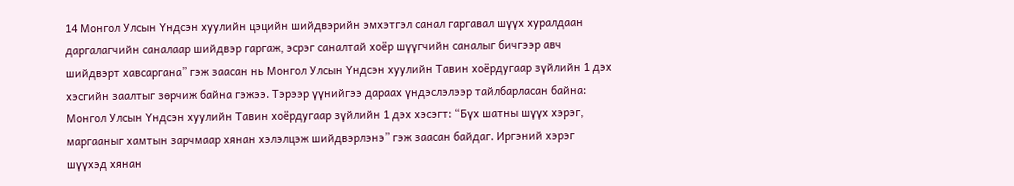14 Монгол Улсын Үндсэн хуулийн цэцийн шийдвэрийн эмхэтгэл санал гаргавал шүүх хуралдаан даргалагчийн саналаар шийдвэр гаргаж, эсрэг саналтай хоёр шүүгчийн саналыг бичгээр авч шийдвэрт хавсаргана” гэж заасан нь Монгол Улсын Үндсэн хуулийн Тавин хоёрдугаар зүйлийн 1 дэх хэсгийн заалтыг зөрчиж байна гэжээ. Тэрээр үүнийгээ дараах үндэслэлээр тайлбарласан байна: Монгол Улсын Үндсэн хуулийн Тавин хоёрдугаар зүйлийн 1 дэх хэсэгт: “Бүх шатны шүүх хэрэг, маргааныг хамтын зарчмаар хянан хэлэлцэж шийдвэрлэнэ” гэж заасан байдаг. Иргэний хэрэг шүүхэд хянан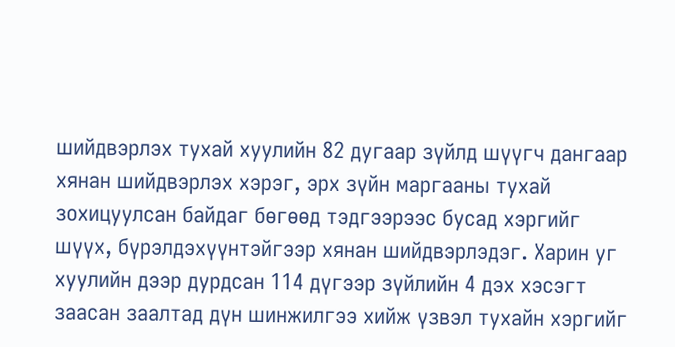шийдвэрлэх тухай хуулийн 82 дугаар зүйлд шүүгч дангаар хянан шийдвэрлэх хэрэг, эрх зүйн маргааны тухай зохицуулсан байдаг бөгөөд тэдгээрээс бусад хэргийг шүүх, бүрэлдэхүүнтэйгээр хянан шийдвэрлэдэг. Харин уг хуулийн дээр дурдсан 114 дүгээр зүйлийн 4 дэх хэсэгт заасан заалтад дүн шинжилгээ хийж үзвэл тухайн хэргийг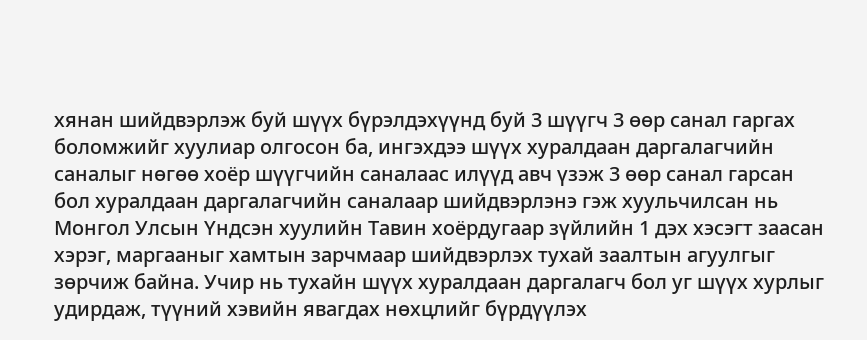хянан шийдвэрлэж буй шүүх бүрэлдэхүүнд буй 3 шүүгч 3 өөр санал гаргах боломжийг хуулиар олгосон ба, ингэхдээ шүүх хуралдаан даргалагчийн саналыг нөгөө хоёр шүүгчийн саналаас илүүд авч үзэж 3 өөр санал гарсан бол хуралдаан даргалагчийн саналаар шийдвэрлэнэ гэж хуульчилсан нь Монгол Улсын Үндсэн хуулийн Тавин хоёрдугаар зүйлийн 1 дэх хэсэгт заасан хэрэг, маргааныг хамтын зарчмаар шийдвэрлэх тухай заалтын агуулгыг зөрчиж байна. Учир нь тухайн шүүх хуралдаан даргалагч бол уг шүүх хурлыг удирдаж, түүний хэвийн явагдах нөхцлийг бүрдүүлэх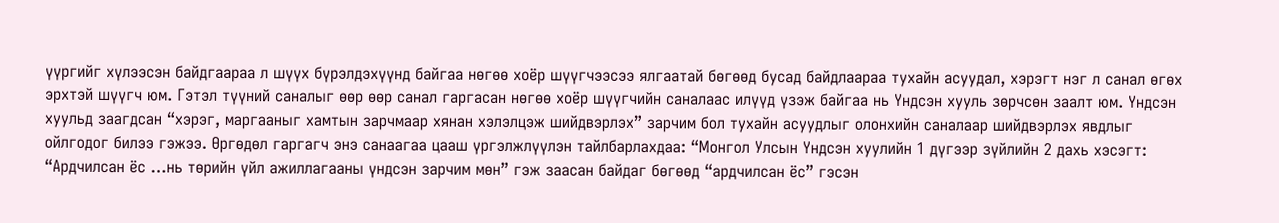үүргийг хүлээсэн байдгаараа л шүүх бүрэлдэхүүнд байгаа нөгөө хоёр шүүгчээсээ ялгаатай бөгөөд бусад байдлаараа тухайн асуудал, хэрэгт нэг л санал өгөх эрхтэй шүүгч юм. Гэтэл түүний саналыг өөр өөр санал гаргасан нөгөө хоёр шүүгчийн саналаас илүүд үзэж байгаа нь Үндсэн хууль зөрчсөн заалт юм. Үндсэн хуульд заагдсан “хэрэг, маргааныг хамтын зарчмаар хянан хэлэлцэж шийдвэрлэх” зарчим бол тухайн асуудлыг олонхийн саналаар шийдвэрлэх явдлыг ойлгодог билээ гэжээ. Өргөдөл гаргагч энэ санаагаа цааш үргэлжлүүлэн тайлбарлахдаа: “Монгол Улсын Үндсэн хуулийн 1 дүгээр зүйлийн 2 дахь хэсэгт: “Ардчилсан ёс …нь төрийн үйл ажиллагааны үндсэн зарчим мөн” гэж заасан байдаг бөгөөд “ардчилсан ёс” гэсэн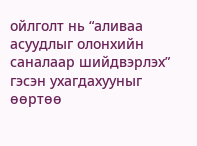ойлголт нь “аливаа асуудлыг олонхийн саналаар шийдвэрлэх” гэсэн ухагдахууныг өөртөө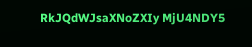RkJQdWJsaXNoZXIy MjU4NDY5